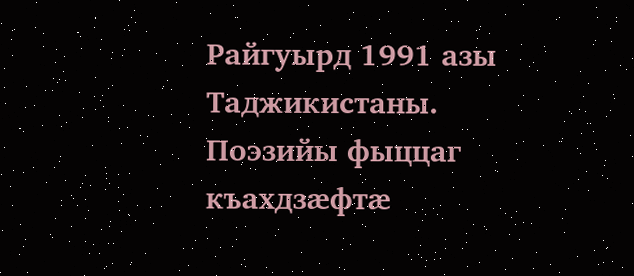Райгуырд 1991 азы Таджикистаны. Поэзийы фыццаг къахдзæфтæ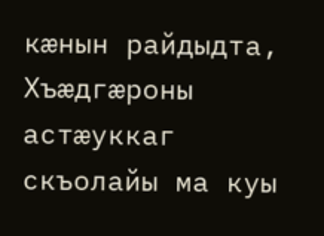кæнын райдыдта, Хъæдгæроны астæуккаг скъолайы ма куы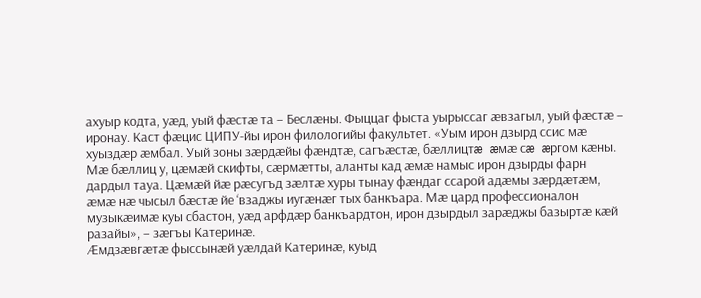ахуыр кодта, уæд, уый фæстæ та – Беслæны. Фыццаг фыста уырыссаг æвзагыл, уый фæстæ – иронау. Каст фæцис ЦИПУ-йы ирон филологийы факультет. «Уым ирон дзырд ссис мæ хуыздæр æмбал. Уый зоны зæрдæйы фæндтæ, сагъæстæ, бæллицтæ æмæ сæ æргом кæны. Мæ бæллиц у, цæмæй скифты, сæрмæтты, аланты кад æмæ намыс ирон дзырды фарн дардыл тауа. Цæмæй йæ рæсугъд зæлтæ хуры тынау фæндаг ссарой адæмы зæрдæтæм, æмæ нæ чысыл бæстæ йе ‘взаджы иугæнæг тых банкъара. Мæ цард профессионалон музыкæимæ куы сбастон, уæд арфдæр банкъардтон, ирон дзырдыл зарæджы базыртæ кæй разайы», – зæгъы Катеринæ.
Æмдзæвгæтæ фыссынæй уæлдай Катеринæ, куыд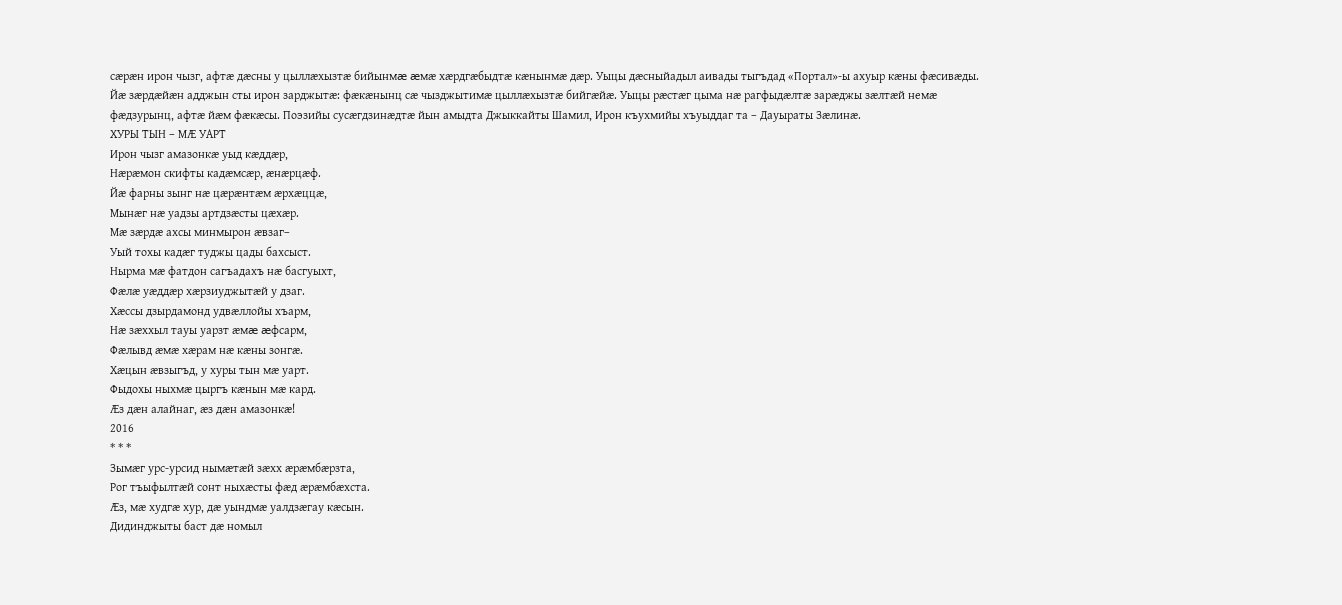сæрæн ирон чызг, афтæ дæсны у цыллæхызтæ бийынмæ æмæ хæрдгæбыдтæ кæнынмæ дæр. Уыцы дæсныйадыл аивады тыгъдад «Портал»-ы ахуыр кæны фæсивæды. Йæ зæрдæйæн адджын сты ирон зарджытæ: фæкæнынц сæ чызджытимæ цыллæхызтæ бийгæйæ. Уыцы рæстæг цыма нæ рагфыдæлтæ зарæджы зæлтæй немæ фæдзурынц, афтæ йæм фæкæсы. Поэзийы сусæгдзинæдтæ йын амыдта Джыккайты Шамил, Ирон къухмийы хъуыддаг та – Дауыраты Зæлинæ.
ХУРЫ ТЫН – МÆ УАРТ
Ирон чызг амазонкæ уыд кæддæр,
Нæрæмон скифты кадæмсæр, æнæрцæф.
Йæ фарны зынг нæ цæрæнтæм æрхæццæ,
Мынæг нæ уадзы артдзæсты цæхæр.
Мæ зæрдæ ахсы минмырон æвзаг–
Уый тохы кадæг туджы цады бахсыст.
Нырма мæ фатдон сагъадахъ нæ басгуыхт,
Фæлæ уæддæр хæрзиуджытæй у дзаг.
Хæссы дзырдамонд удвæллойы хъарм,
Нæ зæххыл тауы уарзт æмæ æфсарм,
Фæлывд æмæ хæрам нæ кæны зонгæ.
Хæцын æвзыгъд, у хуры тын мæ уарт.
Фыдохы ныхмæ цыргъ кæнын мæ кард.
Æз дæн алайнаг, æз дæн амазонкæ!
2016
* * *
Зымæг урс-урсид нымæтæй зæхх æрæмбæрзта,
Рог тъыфылтæй сонт ныхæсты фæд æрæмбæхста.
Æз, мæ худгæ хур, дæ уындмæ уалдзæгау кæсын.
Дидинджыты баст дæ номыл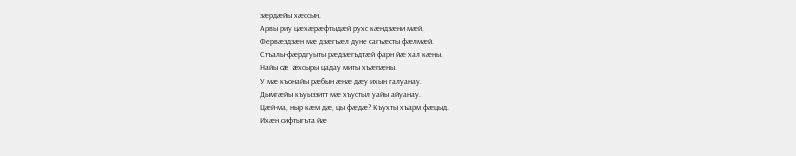зæрдæйы хæссын.
Арвы риу цæхæрæфтыдæй рухс кæндзæни мæй.
Фервæздзæн мæ дзæгъæл дуне сагъæсты фæлмæй.
Стъалы-фæрдгуыты рæдзæгъдтæй фарн йæ хал кæны.
Найы сæ æхсыры цадау миты хъæпæны.
У мæ къонайы рæбын æнæ дæу ихын галуанау.
Дымгæйы къуыззитт мæ хъустыл уайы айуанау.
Цæй-ма, ныр кæм дæ, цы фæдæ? Къухты хъарм фæцыд.
Ихæн сифтыгъта йæ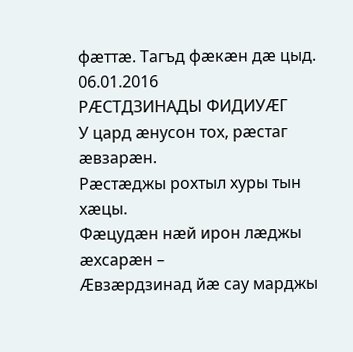фæттæ. Тагъд фæкæн дæ цыд.
06.01.2016
РÆСТДЗИНАДЫ ФИДИУÆГ
У цард æнусон тох, рæстаг æвзарæн.
Рæстæджы рохтыл хуры тын хæцы.
Фæцудæн нæй ирон лæджы æхсарæн –
Æвзæрдзинад йæ сау марджы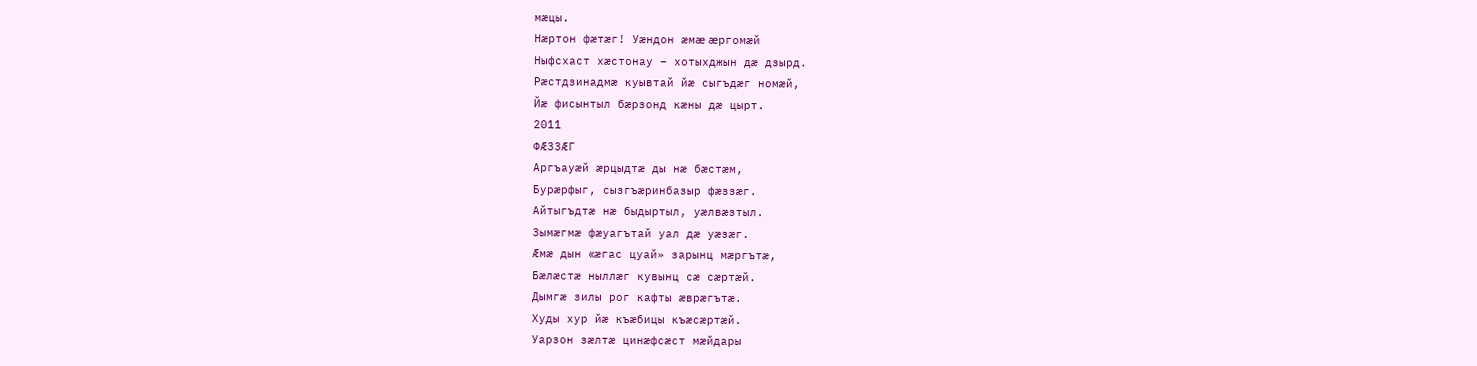мæцы.
Нæртон фæтæг! Уæндон æмæ æргомæй
Ныфсхаст хæстонау – хотыхджын дæ дзырд.
Рæстдзинадмæ куывтай йæ сыгъдæг номæй,
Йæ фисынтыл бæрзонд кæны дæ цырт.
2011
ФÆЗЗÆГ
Аргъауæй æрцыдтæ ды нæ бæстæм,
Бурæрфыг, сызгъæринбазыр фæззæг.
Айтыгъдтæ нæ быдыртыл, уæлвæзтыл.
Зымæгмæ фæуагътай уал дæ уæзæг.
Æмæ дын «æгас цуай» зарынц мæргътæ,
Бæлæстæ ныллæг кувынц сæ сæртæй.
Дымгæ зилы рог кафты æврæгътæ.
Худы хур йæ къæбицы къæсæртæй.
Уарзон зæлтæ цинæфсæст мæйдары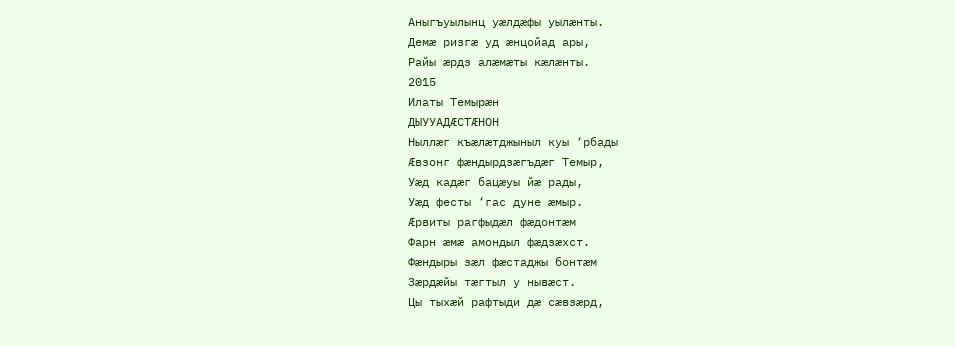Аныгъуылынц уæлдæфы уылæнты.
Демæ ризгæ уд æнцойад ары,
Райы æрдз алæмæты кæлæнты.
2015
Илаты Темырæн
ДЫУУАДÆСТÆНОН
Ныллæг къæлæтджыныл куы ‘рбады
Æвзонг фæндырдзæгъдæг Темыр,
Уæд кадæг бацæуы йæ рады,
Уæд фесты ‘гас дуне æмыр.
Æрвиты рагфыдæл фæдонтæм
Фарн æмæ амондыл фæдзæхст.
Фæндыры зæл фæстаджы бонтæм
Зæрдæйы тæгтыл у нывæст.
Цы тыхæй рафтыди дæ сæвзæрд,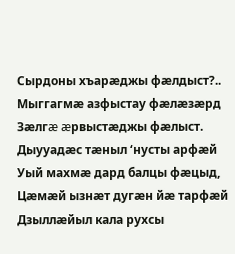Сырдоны хъарæджы фæлдыст?..
Мыггагмæ азфыстау фæлæзæрд
Зæлгæ æрвыстæджы фæлыст.
Дыууадæс тæныл ‘нусты арфæй
Уый махмæ дард балцы фæцыд,
Цæмæй ызнæт дугæн йæ тарфæй
Дзыллæйыл кала рухсы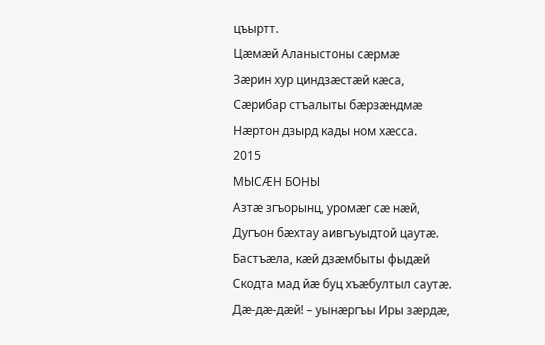цъыртт.
Цæмæй Аланыстоны сæрмæ
Зæрин хур циндзæстæй кæса,
Сæрибар стъалыты бæрзæндмæ
Нæртон дзырд кады ном хæсса.
2015
МЫСÆН БОНЫ
Азтæ згъорынц, уромæг сæ нæй,
Дугъон бæхтау аивгъуыдтой цаутæ.
Бастъæла, кæй дзæмбыты фыдæй
Скодта мад йæ буц хъæбултыл саутæ.
Дæ-дæ-дæй! – уынæргъы Иры зæрдæ,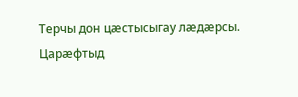Терчы дон цæстысыгау лæдæрсы.
Царæфтыд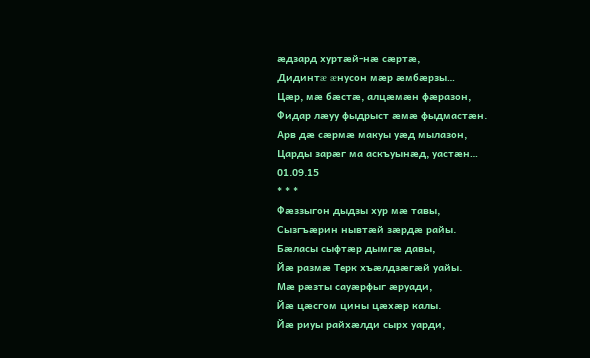æдзард хуртæй-нæ сæртæ,
Дидинтæ æнусон мæр æмбæрзы…
Цæр, мæ бæстæ, алцæмæн фæразон,
Фидар лæуу фыдрыст æмæ фыдмастæн.
Арв дæ сæрмæ макуы уæд мылазон,
Царды зарæг ма аскъуынæд, уастæн…
01.09.15
* * *
Фæззыгон дыдзы хур мæ тавы,
Сызгъæрин нывтæй зæрдæ райы.
Бæласы сыфтæр дымгæ давы,
Йæ размæ Терк хъæлдзæгæй уайы.
Мæ рæзты сауæрфыг æруади,
Йæ цæсгом цины цæхæр калы.
Йæ риуы райхæлди сырх уарди,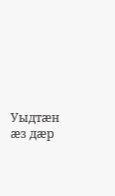Уыдтæн æз дæр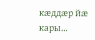кæддæр йæ кары…